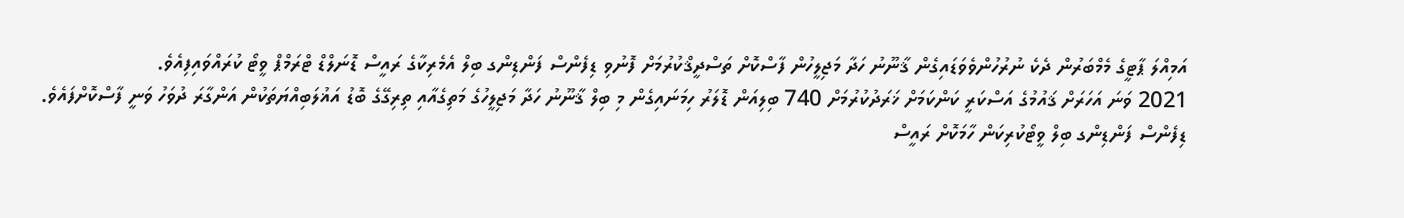އަމިއްލަ ޕާޓީގެ މެމްބަރުން ދެކެ ނުރުހުންވެވަޑައިގެން ޤާނޫނު ހަދާ މަޖިލީހުން ފާސްކޮށް ތަސްދީޤްކުރުމަށް ފޮނުވި ޑިފެންސް ފަންޑިންގ ބިލް އެމެރިކާގެ ރައީސް ޑޮނަލްޑް ޓްރަމްޕް ވީޓޯ ކުރައްވައިފިއެވެ.
2021 ވަނަ އަހަރަށް ޤައުމުގެ އަސްކަރީ ކަންކަމަށް ޚަރަދުކުރުމަށް 740 ބިލިއަން ޑޮލަރު ހިމަނައިގެން މި ބިލް ޤާނޫނު ހަދާ މަޖިލީހުގެ މަތިގެއާއި ތިރިގޭގެ ބޮޑު އަޣުލަބިއްޔަތަކުން އަންގާރަ ދުވަހު ވަނީ ފާސްކޮށްފައެވެ.
ޑިފެންސް ފަންޑިންގ ބިލް ވީޓޯކުރިކަން ހާމަކޮށް ރައީސް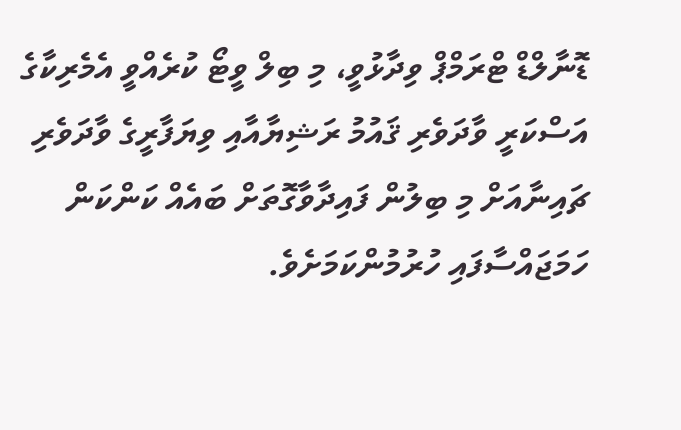ޑޮނާލްޑް ޓްރަމްޕް ވިދާޅުވީ، މި ބިލް ވީޓޯ ކުރެއްވީ އެމެރިކާގެ އަސްކަރީ ވާދަވެރި ޤައުމު ރަޝިޔާއާއި ވިޔަފާރީގެ ވާދަވެރި ޗައިނާއަށް މި ބިލުން ފައިދާވާގޮތަށް ބައެއް ކަންކަން ހަމަޖައްސާފައި ހުރުމުންކަމަށެވެ.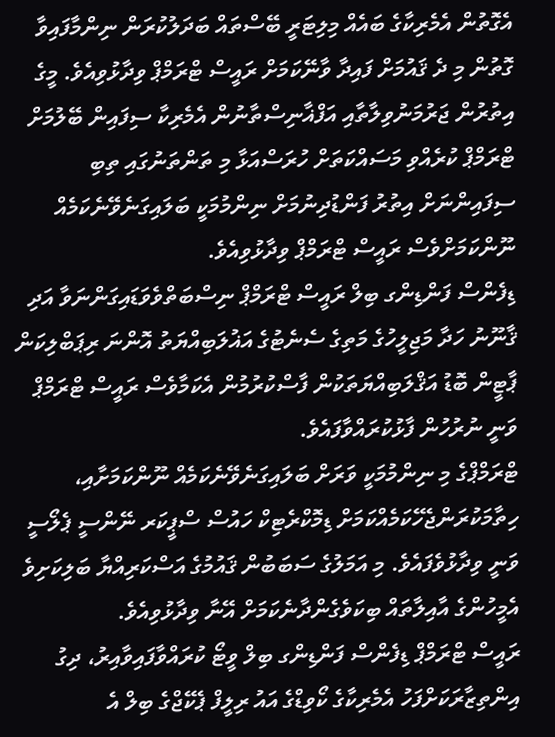އެގޮތުން އެމެރިކާގެ ބައެއް މިލިޓަރީ ބޭސްތައް ބަދަލުކުރަން ނިންމާފައިވާ ގޮތުން މި ދެ ޤައުމަށް ފައިދާ ވާނޭކަމަށް ރައީސް ޓްރަމްޕް ވިދާޅުވިއެވެ. މީގެ އިތުރުން ޖަރުމަނުވިލާތާއި އަފްޣާނިސްތާނުން އެމެރިކާ ސިފައިން ބޭލުމަށް ޓްރަމްޕް ކުރެއްވި މަސައްކަތަށް ހުރަސްއަޅާ މި ތަންތަނުގައި ތިބި ސިފައިންނަށް އިތުރު ފަންޑުދިނުމަށް ނިންމުމަކީ ބަލައިގަނެވޭނެކަމެއް ނޫންކަމަށްވެސް ރައީސް ޓްރަމްޕް ވިދާޅުވިއެވެ.
ޑިފެންސް ފަންޑިންގ ބިލް ރައީސް ޓްރަމްޕް ނިސްބަތްވެވަޑައިގަންނަވާ އަދި ޤާނޫނު ހަދާ މަޖިލީހުގެ މަތިގެ ސެނެޓުގެ އަޣުލަބިއްޔަތު އޮންނަ ރިޕަބްލިކަން ޕާޓީން ބޮޑު އަޤްލަބިއްޔަތަކުން ފާސްކުރުމުން އެކަމާވެސް ރައީސް ޓްރަމްޕް ވަނީ ނުރުހުން ފާޅުކުރައްވާފައެވެ.
ޓްރަމްޕްގެ މި ނިންމުމަކީ ވަރަށް ބަލައިގަނެވޭނެކަމެއް ނޫންކަމަށާއި، ހިތާމަކުރަންޖެހޭކަމެއްކަމަށް ޑިމޮކްރެޓިކް ހައުސް ސްޕީކަރ ނޭންސީ ޕެލޯސީ ވަނީ ވިދާޅުވެފައެވެ. މި އަމަލުގެ ސަބަބުން ޤައުމުގެ އަސްކަރިއްޔާ ބަލިކަށިވެ އެމީހުންގެ އާއިލާތައް ބިކަވެގެންދާނެކަމަށް އޭނާ ވިދާޅުވިއެވެ.
ރައީސް ޓްރަމްޕް ޑިފެންސް ފަންޑިންގ ބިލް ވީޓޯ ކުރައްވާފައިވާއިރު، ދިގު އިންތިޒާރަކަށްފަހު އެމެރިކާގެ ކޯވިޑްގެ އައު ރިލީފް ޕެކޭޖްގެ ބިލް އެ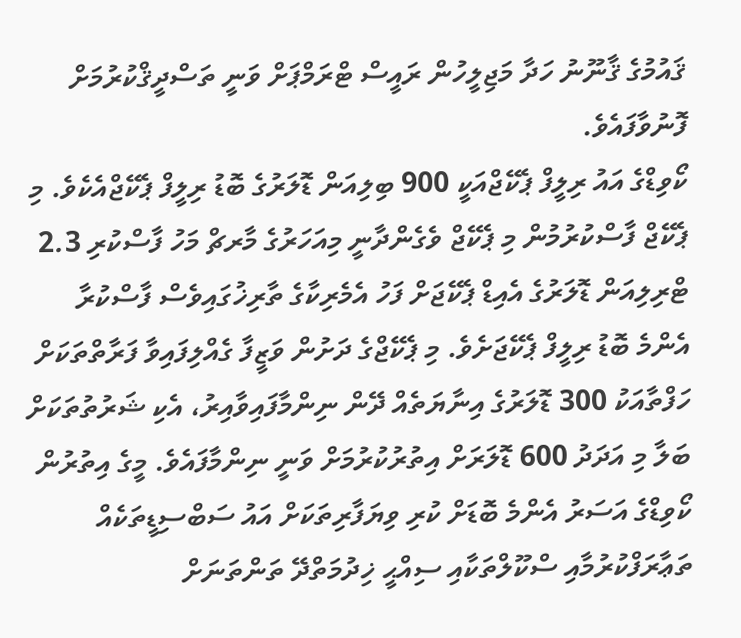ޤައުމުގެ ޤާނޫނު ހަދާ މަޖިލީހުން ރައީސް ޓްރަމްޕަށް ވަނީ ތަސްދީޤްކުރުމަށް ފޮނުވާފައެވެ.
ކޯވިޑްގެ އައު ރިލީފް ޕެކޭޖްއަކީ 900 ބިލިއަން ޑޮލަރުގެ ބޮޑު ރިލީފް ޕެކޭޖްއެކެވެ. މި ޕެކޭޖް ފާސްކުރުމުން މި ޕެކޭޖް ވެގެންދާނީ މިއަހަރުގެ މާރޗް މަހު ފާސްކުރި 2.3 ޓްރިލިއަން ޑޮލަރުގެ އެއިޑް ޕެކޭޖަށް ފަހު އެމެރިކާގެ ތާރިޚުގައިވެސް ފާސްކުރާ އެންމެ ބޮޑު ރިލީފް ޕެކޭޖަށެވެ. މި ޕެކޭޖްގެ ދަށުން ވަޒީފާ ގެއްލިފައިވާ ފަރާތްތަކަށް ހަފްތާއަކު 300 ޑޮލަރުގެ އިނާޔަތެއް ދޭން ނިންމާފައިވާއިރު، އެކި ޝަރުތުތަކަށް ބަލާ މި އަދަދު 600 ޑޮލަރަށް އިތުރުކުރުމަށް ވަނީ ނިންމާފައެވެ. މީގެ އިތުރުން ކޯވިޑްގެ އަސަރު އެންމެ ބޮޑަށް ކުރި ވިޔަފާރިތަކަށް އައު ސަބްސިޑީތަކެއް ތަޢާރަފްކުރުމާއި ސްކޫލްތަކާއި ސިއްޙީ ޚިދުމަތްދޭ ތަންތަނަށް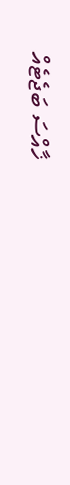ޚާއްސަ ބަޖެޓެއް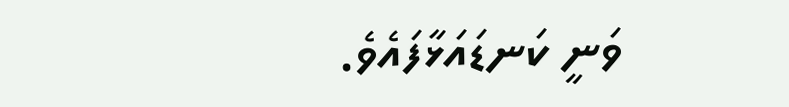ވަނީ ކަނޑައަޅާފައެވެ.